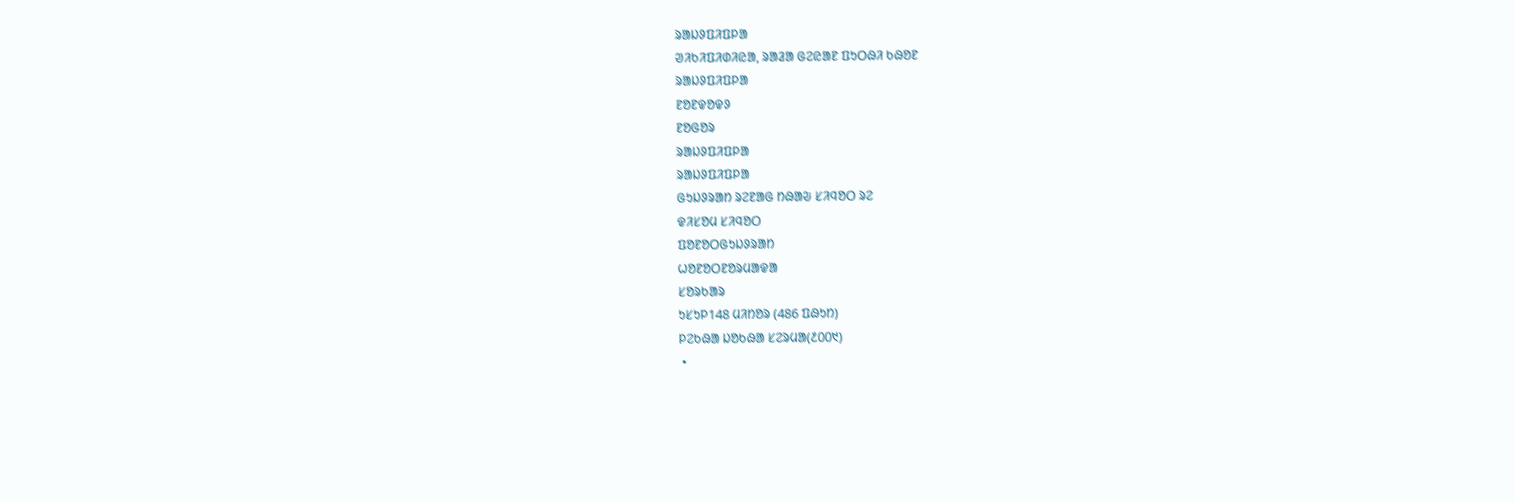ᱨᱟᱡᱽᱯᱤᱯᱞᱟ
ᱣᱤᱠᱤᱯᱤᱰᱤᱭᱟ, ᱨᱟᱲᱟ ᱜᱮᱭᱟᱱ ᱯᱩᱛᱷᱤ ᱠᱷᱚᱱ
ᱨᱟᱡᱽᱯᱤᱯᱞᱟ
ᱱᱚᱱᱫᱚᱫᱽ
ᱱᱚᱜᱚᱨ
ᱨᱟᱡᱽᱯᱤᱯᱞᱟ
ᱨᱟᱡᱽᱯᱤᱯᱞᱟ
ᱜᱩᱡᱽᱨᱟᱴ ᱨᱮᱱᱟᱜ ᱴᱷᱟᱶ ᱥᱤᱧᱚᱛ ᱨᱮ
ᱫᱤᱥᱚᱢ ᱥᱤᱧᱚᱛ
ᱯᱚᱱᱚᱛᱜᱩᱡᱽᱨᱟᱴ
ᱦᱚᱱᱚᱛᱱᱚᱨᱢᱟᱫᱟ
ᱥᱚᱨᱠᱟᱨ
ᱩᱥᱩᱞ148 ᱢᱤᱴᱚᱨ (486 ᱯᱷᱩᱴ)
ᱞᱮᱠᱷᱟ ᱡᱚᱠᱷᱟ ᱥᱮᱨᱢᱟ(᱒᱐᱐᱑)
 •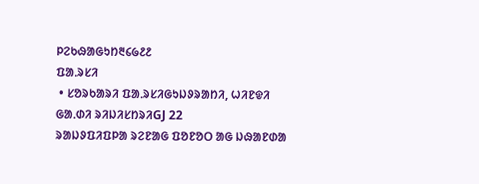ᱞᱮᱠᱷᱟᱜᱩᱴ᱓᱔᱙᱒᱒
ᱯᱟᱹᱨᱥᱤ
 • ᱥᱚᱨᱠᱟᱨᱤ ᱯᱟᱹᱨᱥᱤᱜᱩᱡᱽᱨᱟᱴᱤ, ᱦᱤᱱᱫᱤ
ᱜᱟᱹᱰᱤ ᱨᱤᱡᱤᱥᱴᱨᱤGJ 22
ᱨᱟᱡᱽᱯᱤᱯᱞᱟ ᱨᱮᱱᱟᱜ ᱯᱚᱱᱚᱛ ᱟᱜ ᱡᱷᱟᱱᱰᱟ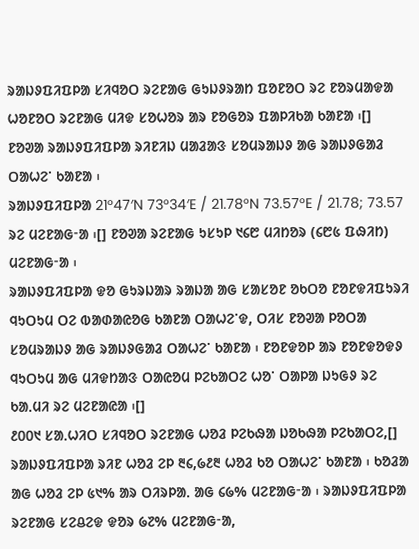ᱨᱟᱡᱽᱯᱤᱯᱞᱟ ᱥᱤᱧᱚᱛ ᱨᱮᱱᱟᱜ ᱜᱩᱡᱽᱨᱟᱴ ᱯᱚᱱᱚᱛ ᱨᱮ ᱱᱚᱨᱢᱟᱫᱟ ᱦᱚᱱᱚᱛ ᱨᱮᱱᱟᱜ ᱢᱤᱫ ᱥᱚᱦᱚᱨ ᱟᱨ ᱱᱚᱜᱚᱨ ᱯᱟᱞᱤᱠᱟ ᱠᱟᱱᱟ ᱾[]
ᱱᱚᱣᱟ ᱨᱟᱡᱽᱯᱤᱯᱞᱟ ᱨᱤᱱᱤᱡ ᱢᱟᱲᱟᱝ ᱥᱚᱢᱨᱟᱡᱽ ᱟᱜ ᱨᱟᱡᱽᱜᱟᱲ ᱛᱟᱦᱮᱸ ᱠᱟᱱᱟ ᱾
ᱨᱟᱡᱽᱯᱤᱯᱞᱟ 21°47′N 73°34′E / 21.78°N 73.57°E / 21.78; 73.57 ᱨᱮ ᱢᱮᱱᱟᱜᱼᱟ ᱾[] ᱱᱚᱣᱟ ᱨᱮᱱᱟᱜ ᱩᱥᱩᱞ ᱑᱔᱘ ᱢᱤᱴᱚᱨ (᱔᱘᱕ ᱯᱷᱤᱴ) ᱢᱮᱱᱟᱜᱼᱟ ᱾
ᱨᱟᱡᱽᱯᱤᱯᱞᱟ ᱫᱚ ᱜᱩᱨᱡᱟᱨ ᱨᱟᱡᱟ ᱟᱜ ᱥᱟᱥᱚᱱ ᱚᱠᱛᱚ ᱱᱚᱱᱫᱤᱯᱩᱨᱤ ᱧᱩᱛᱩᱢ ᱛᱮ ᱵᱟᱰᱟᱭᱚᱜ ᱠᱟᱱᱟ ᱛᱟᱦᱮᱸᱫ, ᱛᱤᱥ ᱱᱚᱣᱟ ᱞᱚᱛᱟ ᱥᱚᱢᱨᱟᱡᱽ ᱟᱜ ᱨᱟᱡᱽᱜᱟᱲ ᱛᱟᱦᱮᱸ ᱠᱟᱱᱟ ᱾ ᱱᱚᱱᱫᱚᱞ ᱟᱨ ᱱᱚᱱᱫᱚᱫᱽ ᱧᱩᱛᱩᱢ ᱟᱜ ᱢᱤᱫᱴᱟᱝ ᱛᱟᱭᱚᱢ ᱞᱮᱠᱟᱛᱮ ᱦᱚᱸ ᱛᱟᱞᱟ ᱡᱩᱜᱽ ᱨᱮ ᱠᱟᱹᱢᱤ ᱨᱮ ᱢᱮᱱᱟᱭᱟ ᱾[]
᱒᱐᱐᱑ ᱥᱟᱹᱦᱤᱛ ᱥᱤᱧᱚᱛ ᱨᱮᱱᱟᱜ ᱦᱚᱲ ᱞᱮᱠᱷᱟ ᱡᱚᱠᱷᱟ ᱞᱮᱠᱟᱛᱮ,[] ᱨᱟᱡᱽᱯᱤᱯᱞᱟ ᱨᱤᱱ ᱦᱚᱲ ᱮᱞ ᱓᱔,᱙᱒᱓ ᱦᱚᱲ ᱠᱚ ᱛᱟᱦᱮᱸ ᱠᱟᱱᱟ ᱾ ᱠᱚᱲᱟ ᱟᱜ ᱦᱚᱲ ᱮᱞ ᱕᱑% ᱟᱨ ᱛᱤᱨᱞᱟᱹ ᱟᱜ ᱔᱙% ᱢᱮᱱᱟᱜᱼᱟ ᱾ ᱨᱟᱡᱽᱯᱤᱯᱞᱟ ᱨᱮᱱᱟᱜ ᱥᱮᱪᱮᱫ ᱫᱚᱨ ᱙᱗% ᱢᱮᱱᱟᱜᱼᱟ,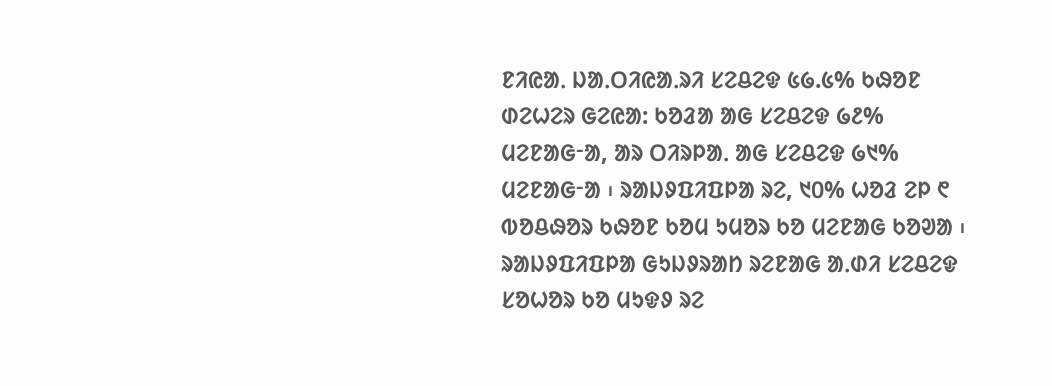ᱱᱤᱭᱟᱹ ᱡᱟᱹᱛᱤᱭᱟᱹᱨᱤ ᱥᱮᱪᱮᱫ ᱕᱙.᱕% ᱠᱷᱚᱱ ᱰᱮᱦᱮᱨ ᱜᱮᱭᱟ: ᱠᱚᱲᱟ ᱟᱜ ᱥᱮᱪᱮᱫ ᱙᱒% ᱢᱮᱱᱟᱜᱼᱟ, ᱟᱨ ᱛᱤᱨᱞᱟᱹ ᱟᱜ ᱥᱮᱪᱮᱫ ᱙᱑% ᱢᱮᱱᱟᱜᱼᱟ ᱾ ᱨᱟᱡᱽᱯᱤᱯᱞᱟ ᱨᱮ, ᱑᱐% ᱦᱚᱲ ᱮᱞ ᱖ ᱵᱚᱪᱷᱚᱨ ᱠᱷᱚᱱ ᱠᱚᱢ ᱩᱢᱚᱨ ᱠᱚ ᱢᱮᱱᱟᱜ ᱠᱚᱣᱟ ᱾ ᱨᱟᱡᱽᱯᱤᱯᱞᱟ ᱜᱩᱡᱽᱨᱟᱴ ᱨᱮᱱᱟᱜ ᱟᱹᱰᱤ ᱥᱮᱪᱮᱫ ᱥᱚᱦᱚᱨ ᱠᱚ ᱢᱩᱫᱽ ᱨᱮ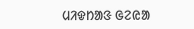ᱢᱤᱫᱴᱟᱝ ᱜᱮᱭᱟ